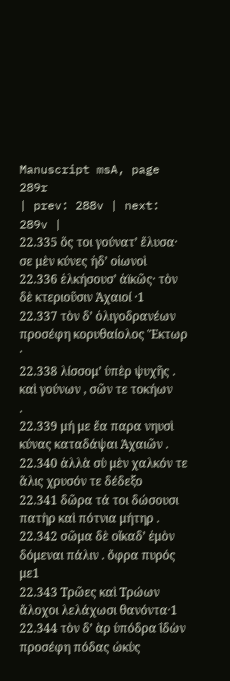Manuscript msA, page 289r
| prev: 288v | next: 289v |
22.335 ὅς τοι γούνατ’ ἔλυσα· σε μὲν κύνες ἠδ’ οἰωνοὶ
22.336 ἑλκήσουσ’ ἀϊκῶς· τὸν δὲ κτεριοῦσιν Ἀχαιοί ·1
22.337 τὸν δ’ ὀλιγοδρανέων προσέφη κορυθαίολος Ἕκτωρ ·
22.338 λίσσομ’ ὑπὲρ ψυχῆς . καὶ γούνων , σῶν τε τοκήων
.
22.339 μή με ἔα παρα νηυσὶ κύνας καταδάψαι Ἀχαιῶν .
22.340 ἀλλὰ σὺ μὲν χαλκόν τε ἅλις χρυσόν τε δέδεξο
22.341 δῶρα τά τοι δώσουσι πατὴρ καὶ πότνια μήτηρ .
22.342 σῶμα δὲ οἴκαδ’ ἐμὸν δόμεναι πάλιν . ὄφρα πυρός με1
22.343 Τρῶες καὶ Τρώων ἄλοχοι λελάχωσι θανόντα·1
22.344 τὸν δ’ ὰρ ὑπόδρα ἰ̈δὼν προσέφη πόδας ὠκὺς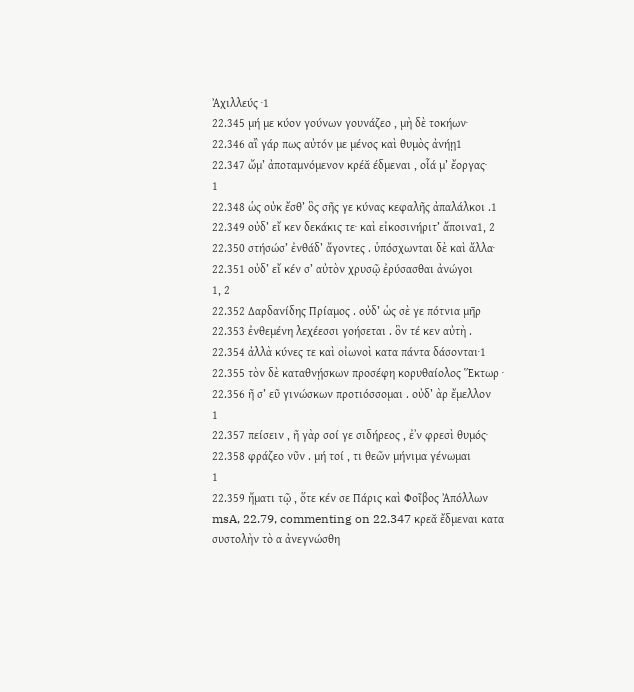Ἀχιλλεύς ·1
22.345 μή με κύον γούνων γουνάζεο , μὴ δὲ τοκήων·
22.346 αἲ γάρ πως αὐτόν με μένος καὶ θυμὸς ἀνήῃ1
22.347 ὤμ’ ἀποταμνόμενον κρέᾰ έδμεναι , οἷά μ’ ἔοργας·
1
22.348 ὡς οὐκ ἔσθ’ ὃς σῆς γε κύνας κεφαλῆς ἀπαλάλκοι .1
22.349 οὐδ’ εἴ κεν δεκάκις τε· καὶ εἰκοσινήριτ’ ἄποινα1, 2
22.350 στήσώσ’ ἐνθάδ’ ἄγοντες . ὑπόσχωνται δὲ καὶ ἄλλα·
22.351 οὐδ’ εἴ κέν σ’ αὐτὸν χρυσῷ ἐρύσασθαι ἀνώγοι
1, 2
22.352 Δαρδανίδης Πρίαμος . οὐδ’ ὡς σὲ γε πότνια μη̄ρ
22.353 ἐνθεμένη λεχέεσσι γοήσεται . ὃν τέ κεν αὐτὴ .
22.354 ἀλλὰ κύνες τε καὶ οἰωνοὶ κατα πάντα δάσονται·1
22.355 τὸν δὲ καταθνῄσκων προσέφη κορυθαίολος Ἕκτωρ ·
22.356 ῆ σ’ εῦ γινώσκων προτιόσσομαι . οὐδ’ ὰρ ἔμελλον
1
22.357 πείσειν , ῆ γὰρ σοί γε σιδήρεος , ἐ᾿ν φρεσὶ θυμός·
22.358 φράζεο νῦν . μή τοί , τι θεῶν μήνιμα γένωμαι
1
22.359 ἤματι τῷ , ὅτε κέν σε Πάρις καὶ Φοῖβος Ἀπόλλων
msA, 22.79, commenting on 22.347 κρεᾰ ἔδμεναι κατα συστολὴν τὸ α ἀνεγνώσθη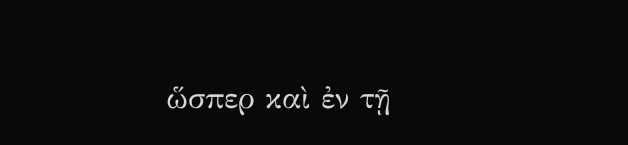ὥσπερ καὶ ἐν τῇ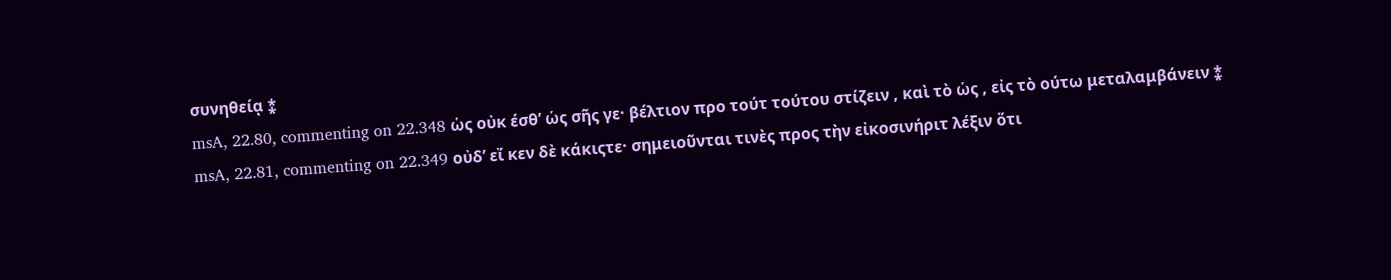συνηθείᾳ ⁑
msA, 22.80, commenting on 22.348 ὡς οὐκ έσθ’ ὡς σῆς γε· βέλτιον προ τούτ τούτου στίζειν , καὶ τὸ ὡς , εἰς τὸ ούτω μεταλαμβάνειν ⁑
msA, 22.81, commenting on 22.349 οὐδ’ εἴ κεν δὲ κάκιςτε· σημειοῦνται τινὲς προς τὴν εἰκοσινήριτ λέξιν ὅτι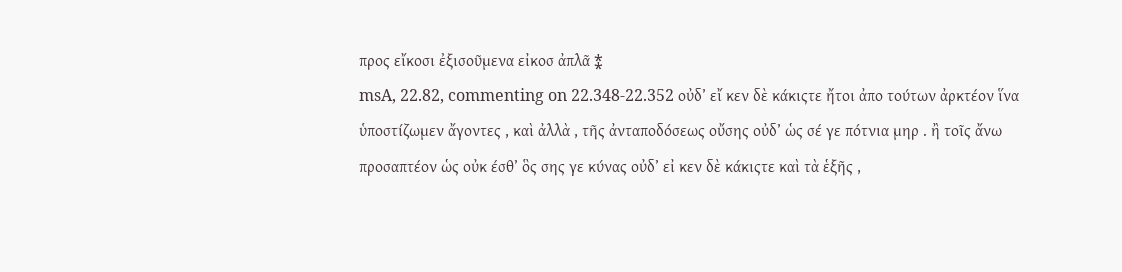προς εἴκοσι ἐξισοῦμενα εἰκοσ ἀπλᾶ ⁑
msA, 22.82, commenting on 22.348-22.352 οὐδ’ εἴ κεν δὲ κάκιςτε ἤτοι ἀπο τούτων ἀρκτέον ἵνα ὑποστίζωμεν ἄγοντες , καὶ ἀλλὰ , τῆς ἀνταποδόσεως οὔσης οὐδ’ ὡς σέ γε πότνια μηρ . ἢ τοῖς ἄνω προσαπτέον ὡς οὐκ έσθ’ ὃς σης γε κύνας οὐδ’ εἰ κεν δὲ κάκιςτε καὶ τὰ ἑξῆς ,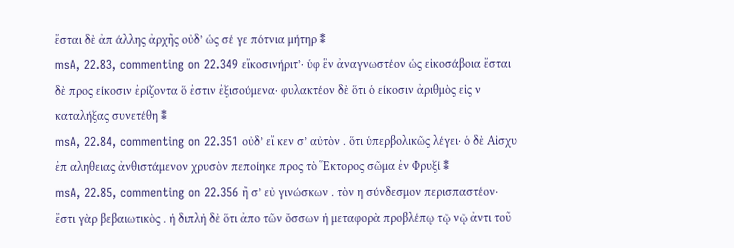ἔσται δὲ ἀπ άλλης ἀρχῆς οὐδ’ ὡς σέ γε πότνια μήτηρ ⁑
msA, 22.83, commenting on 22.349 εἴκοσινήριτ’· ὑφ ἓν ἀναγνωστέον ὡς εἰκοσάβοια ἔσται δὲ προς είκοσιν ἐρίζοντα ὅ ἐστιν ἐξισούμενα· φυλακτέον δὲ ὅτι ὁ είκοσιν ἀριθμὸς εἰς ν καταλήξας συνετέθη ⁑
msA, 22.84, commenting on 22.351 οὐδ’ εἴ κεν σ’ αὐτὸν . ὅτι ὑπερβολικῶς λέγει· ὁ δὲ Αἰσχυ ἐπ αληθειας ἀνθιστάμενον χρυσὸν πεποίηκε προς τὸ Ἕκτορος σῶμα ἐν Φρυξί ⁑
msA, 22.85, commenting on 22.356 ῆ σ’ εὐ γινώσκων . τὸν η σύνδεσμον περισπαστέον· ἔστι γὰρ βεβαιωτικὸς . ἡ διπλὴ δὲ ὅτι ἀπο τῶν ὄσσων ἡ μεταφορὰ προβλέπῳ τῷ νῷ ἀντι τοῦ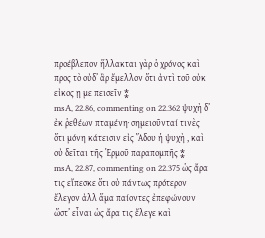προέβλεπον ἥλλακται γὰρ ὁ χρόνος καὶ προς τὸ οὐδ’ ἂρ ἔμελλον ὅτι ἀντὶ τοῦ οὐκ εἰκος ῃ με πεισεῖν ⁑
msA, 22.86, commenting on 22.362 ψυχὴ δ’ ἐκ ῥεθέων πταμένη· σημειοῦνταί τινὲς ὅτι μόνη κάτεισιν εἰς Ἅδου ἡ ψυχὴ , καὶ οὐ δεῖται τῆς Ἑρμοῦ παραπομπῆς ⁑
msA, 22.87, commenting on 22.375 ὡς ἄρα τις εἴπεσκε ὅτι οὐ πάντως πρότερον ἔλεγον ἀλλ ἅμα παίοντες ἐπεφώνουν ὥστ’ εἶναι ὡς ἄρα τις ἔλεγε καὶ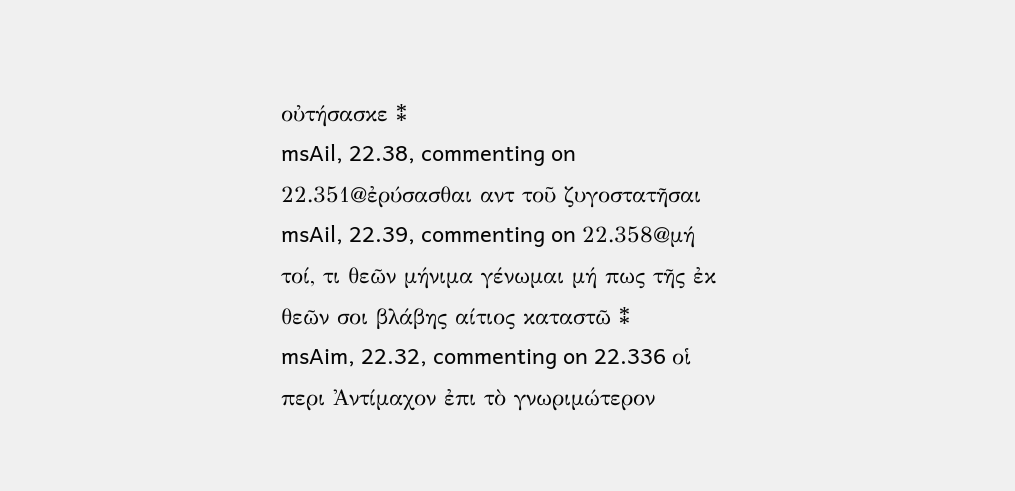οὐτήσασκε ⁑
msAil, 22.38, commenting on 22.351@ἐρύσασθαι αντ τοῦ ζυγοστατῆσαι
msAil, 22.39, commenting on 22.358@μή τοί, τι θεῶν μήνιμα γένωμαι μή πως τῆς ἐκ θεῶν σοι βλάβης αίτιος καταστῶ ⁑
msAim, 22.32, commenting on 22.336 οἱ περι Ἀντίμαχον ἐπι τὸ γνωριμώτερον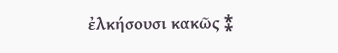ἐλκήσουσι κακῶς ⁑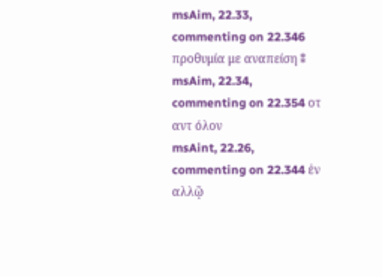msAim, 22.33, commenting on 22.346 προθυμία με αναπείση ⁑
msAim, 22.34, commenting on 22.354 οτ αντ όλον
msAint, 22.26, commenting on 22.344 ἐν αλλῷ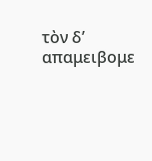τὸν δ’ απαμειβομε